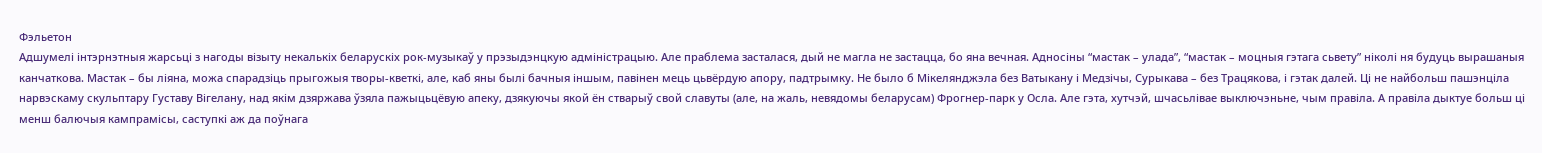Фэльетон
Адшумелі інтэрнэтныя жарсьці з нагоды візыту некалькіх беларускіх рок-музыкаў у прэзыдэнцкую адміністрацыю. Але праблема засталася, дый не магла не застацца, бо яна вечная. Адносіны “мастак – улада”, “мастак – моцныя гэтага сьвету” ніколі ня будуць вырашаныя канчаткова. Мастак – бы ліяна, можа спарадзіць прыгожыя творы-кветкі, але, каб яны былі бачныя іншым, павінен мець цьвёрдую апору, падтрымку. Не было б Мікелянджэла без Ватыкану і Медзічы, Сурыкава – без Трацякова, і гэтак далей. Ці не найбольш пашэнціла нарвэскаму скульптару Густаву Вігелану, над якім дзяржава ўзяла пажыцьцёвую апеку, дзякуючы якой ён стварыў свой славуты (але, на жаль, невядомы беларусам) Фрогнер-парк у Осла. Але гэта, хутчэй, шчасьлівае выключэньне, чым правіла. А правіла дыктуе больш ці менш балючыя кампрамісы, саступкі аж да поўнага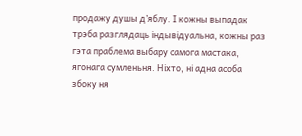продажу душы д’яблу. І кожны выпадак трэба разглядаць індывідуальна, кожны раз гэта праблема выбару самога мастака, ягонага сумленьня. Ніхто, ні адна асоба збоку ня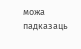можа падказаць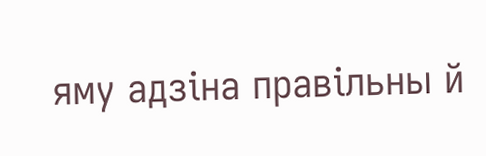яму адзіна правільны й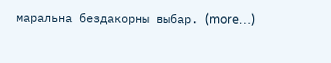маральна бездакорны выбар. (more…)